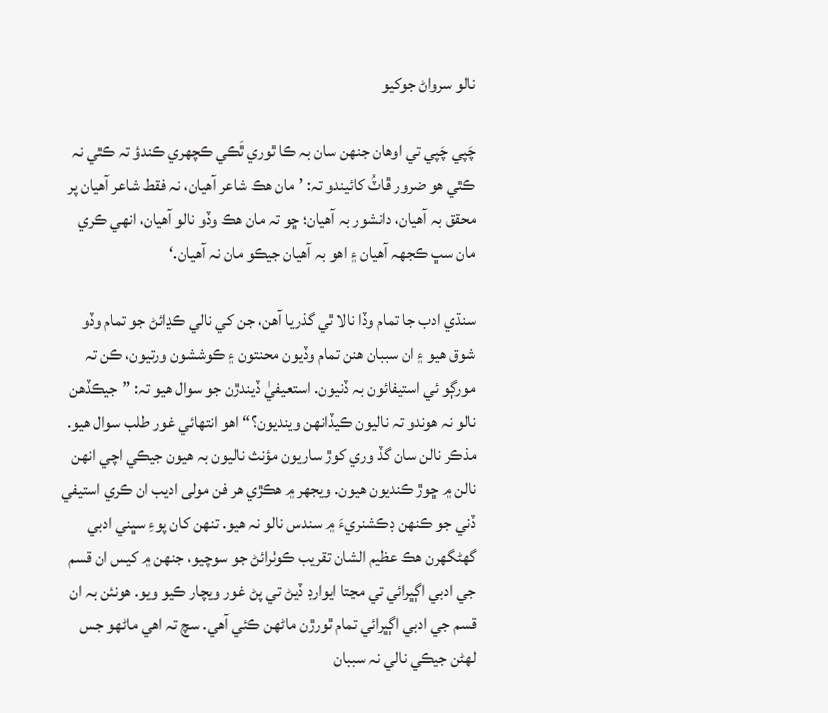نالو سرواڻ جوکيو

چَپي چَپي تي اوهان جنهن سان بہ ڪا ٿوري ٿَڪي ڪچهري ڪندؤ تہ ڪٿي نہ ڪٿي هو ضرور ڦاٽُ کائيندو تہ: ’مان هڪ شاعر آهيان، نہ فقط شاعر آهيان پر محقق بہ آهيان، دانشور بہ آهيان؛ ڇو تہ مان هڪ وڏو نالو آهيان، انهي ڪري مان سڀ ڪجهہ آهيان ۽ اهو بہ آهيان جيڪو مان نہ آهيان.‘

سنڌي ادب جا تمام وڏا نالا ٿي گذريا آهن، جن کي نالي ڪڍائڻ جو تمام وڏو شوق هيو ۽ ان سببان هنن تمام وڏيون محنتون ۽ ڪوششون ورتيون، ڪن تہ مورڳو ئي استيفائون بہ ڏنيون. استعيفيٰ ڏيندڙن جو سوال هيو تہ: ”جيڪڏهن نالو نہ هوندو تہ ناليون ڪيڏانهن وينديون؟“ اهو انتهائي غور طلب سوال هيو. مذڪر نالن سان گڏ وري کوڙ ساريون مؤنث ناليون بہ هيون جيڪي اچي انهن نالن ۾ ڇوڙ ڪنديون هيون. ويجهر ۾ هڪڙي هر فن مولى اديب ان ڪري استيفي ڏني جو ڪنهن ڊڪشنريءَ ۾ سندس نالو نہ هيو. تنهن کان پوءِ سڀني ادبي گهڻگهرن هڪ عظيم الشان تقريب ڪوٺرائڻ جو سوچيو، جنهن ۾ کيس ان قسم جي ادبي اڳڀرائي تي مڃتا ايوارڊ ڏيڻ تي پڻ غور ويچار ڪيو ويو. هونئن بہ ان قسم جي ادبي اڳڀرائي تمام ٿورڙن ماڻهن ڪئي آهي. سچ تہ اهي ماڻهو جس لهڻن جيڪي نالي نہ سببان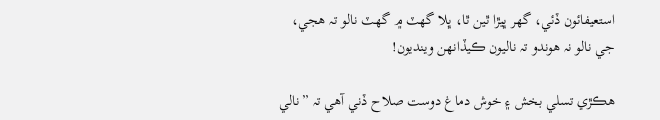استعيفائون ڏئي، گهر ڀيڙا ٿين ٿا، ڀلا گهٽ ۾ گهٽ نالو تہ هجي، جي نالو نہ هوندو تہ ناليون ڪيڏانهن وينديون!

هڪڙي تسلي بخش ۽ خوش دماغ دوست صلاح ڏني آهي تہ ”نالي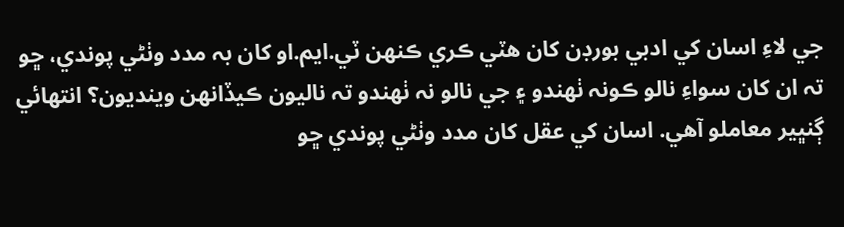جي لاءِ اسان کي ادبي بورڊن کان هٽي ڪري ڪنهن ٽي.ايم.او کان بہ مدد وٺڻي پوندي، ڇو تہ ان کان سواءِ نالو ڪونہ ٺهندو ۽ جي نالو نہ ٺهندو تہ ناليون ڪيڏانهن وينديون؟ انتهائي ڳنڀير معاملو آهي. اسان کي عقل کان مدد وٺڻي پوندي ڇو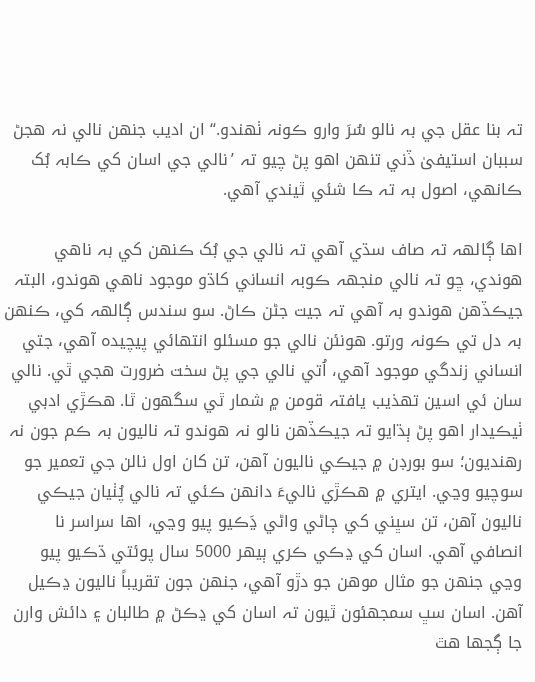تہ بنا عقل جي بہ نالو سُرَ وارو ڪونہ ٺهندو.“ ان اديب جنهن نالي نہ هجڻ سببان استيفىٰ ڏني تنهن اهو پڻ چيو تہ ’نالي جي اسان کي ڪابہ بُک ڪانهي، اصول بہ تہ ڪا شئي ٿيندي آهي.

اها ڳالهہ تہ صاف سڌي آهي تہ نالي جي بُک ڪنهن کي بہ ناهي هوندي، ڇو تہ نالي منجهہ ڪوبہ انساني کاڌو موجود ناهي هوندو، البتہ جيڪڏهن هوندو بہ آهي تہ جيت جڻن ڪاڻ. سو سندس ڳالهہ کي، ڪنهن بہ دل تي ڪونہ ورتو. هونئن نالي جو مسئلو انتهائي پيچيدہ آهي، جتي انساني زندگي موجود آهي، اُتي نالي جي پڻ سخت ضرورت هجي ٿي. نالي سان ئي اسين تهذيب يافتہ قومن ۾ شمار ٿي سگهون ٿا. هڪڙي ادبي ٺيڪيدار اهو پڻ ٻڌايو تہ جيڪڏهن نالو نہ هوندو تہ ناليون بہ ڪم جون نہ رهنديون؛ سو بورڊن ۾ جيڪي ناليون آهن، تن کان اول نالن جي تعمير جو سوچيو وڃي. ايتري ۾ هڪڙي ناليءَ دانهن ڪئي تہ نالي پُٺيان جيڪي ناليون آهن، تن سڀني کي ڄاڻي واڻي ڍَڪيو پيو وڃي، اها سراسر نا انصافي آهي. اسان کي ڍڪي ڪري ٻيهر 5000 سال پوئتي ڌڪيو پيو وڃي جنهن جو مثال موهن جو دڙو آهي، جنهن جون تقريباً ناليون ڍڪيل آهن. اسان سڀ سمجهئون ٿيون تہ اسان کي ڍڪڻ ۾ طالبان ۽ دائش وارن جا ڳجها هٿ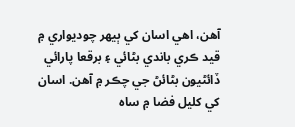آهن، اهي اسان کي ٻيهر چوديواري ۾ قيد ڪري باندي بڻائي ۽ برقعا پارائي ڏائڻيون بڻائڻ جي چڪر ۾ آهن. اسان کي کليل فضا ۾ ساه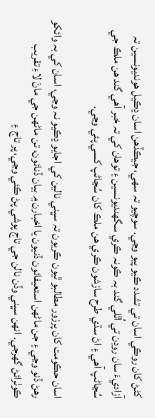کڻڻ کان روڪي اسان تي تشدد ڪيو پيو وڃي. سوچيو تہ سهي، جيڪڏهن اسان ڍڪيل هونديونسين تہ آزاديءَ سان روڊن تي اُٿلي گند بہ ڪونہ ڪري سگهنديونسين ۽ توهان کي تہ خبر آهي گند هن ملڪ جي سُڃاڻپ آهي ۽ اڻ سڌي طرح سازشون ڪري هن ملڪ کان سُڃاڻپ کسي پئي وڃي.

اسان حڪومت کان پرزور مطالبو ٿيون ڪريون تہ سڀني نالين کي اجايو ڍڪيو نہ وڃي، اسان کي بہ وائکو رهڻ ڏنو وڃي ۽ جن ماڻهن استعيفائون ڏنيون يا اخبارن ۾ بيان ڏنائون، تن ماڻهن جي مانَ لاءِ تقريب ڪوٺرائڻ گهرجي. انهن سڀني وڏن نالن جي تاج پوشي پڻ ڪئي وڃي، پر تاج ۽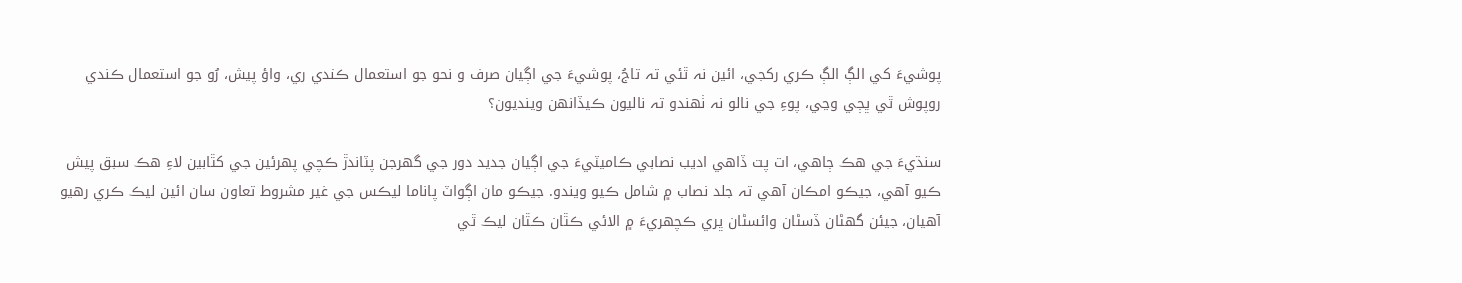پوشيءَ کي الڳ الڳ ڪري رکجي، ائين نہ ٿئي تہ تاجُ، پوشيءَ جي اڳيان صرف و نحو جو استعمال ڪندي ري، واؤ پيش، رُو جو استعمال ڪندي روپوش ٿي ڀڄي وڃي، پوءِ جي نالو نہ ٺهندو تہ ناليون ڪيڏانهن وينديون؟

سنڌيءَ جي هڪ ڄاهي، ات پت ڏاهي اديب نصابي ڪاميٽيءَ جي اڳيان جديد دور جي گهرجن پٽاندڙ ڪچي پهرئين جي کٿابين لاءِ هڪ سبق پيش ڪيو آهي، جيڪو امڪان آهي تہ جلد نصاب ۾ شامل ڪيو ويندو. جيڪو مان اڳواٽ پاناما ليڪس جي غير مشروط تعاون سان ائين ليڪ ڪري رهيو آهيان، جيئن گهڻان ڏسڻان وائسڻان ڀري ڪچهريءَ ۾ الائي ڪٿان ڪٿان ليڪ ٿي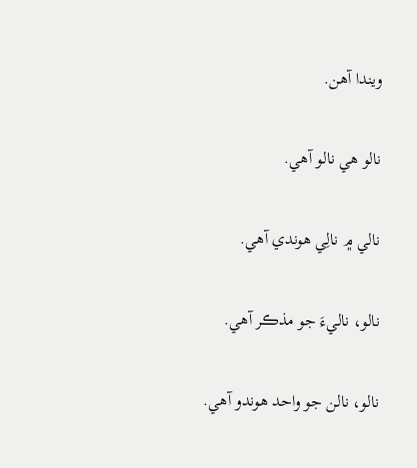ويندا آهن.

نالو هي نالو آهي.

نالي ۾ نالِي هوندي آهي.

نالو، ناليءَ جو مذڪر آهي.

نالو، نالن جو واحد هوندو آهي.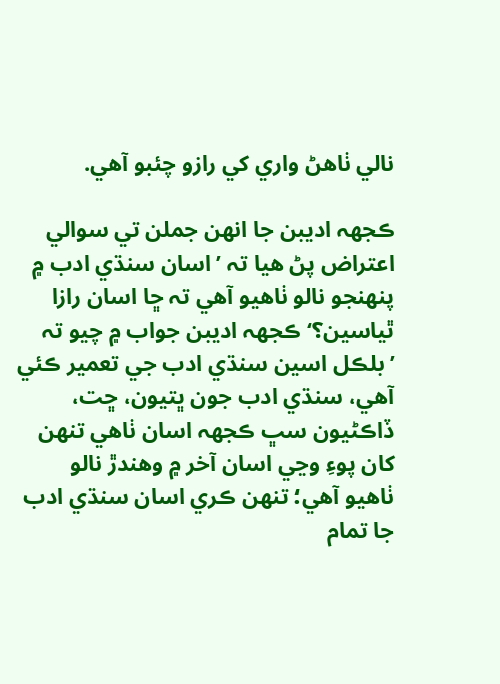نالي ٺاهڻ واري کي رازو چئبو آهي.

ڪجهہ اديبن جا انهن جملن تي سوالي اعتراض پڻ هيا تہ ’اسان سنڌي ادب ۾ پنهنجو نالو ٺاهيو آهي تہ ڇا اسان رازا ٿياسين؟‘ ڪجهہ اديبن جواب ۾ چيو تہ ’بلڪل اسين سنڌي ادب جي تعمير ڪئي آهي، سنڌي ادب جون ڀتيون، ڇت، ڏاڪڻيون سڀ ڪجهہ اسان ٺاهي تنهن کان پوءِ وڃي اسان آخر ۾ وهندڙ نالو ٺاهيو آهي؛ تنهن ڪري اسان سنڌي ادب جا تمام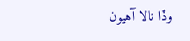وڏا نالا آهيون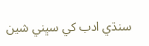سنڌي ادب کي سڀني شين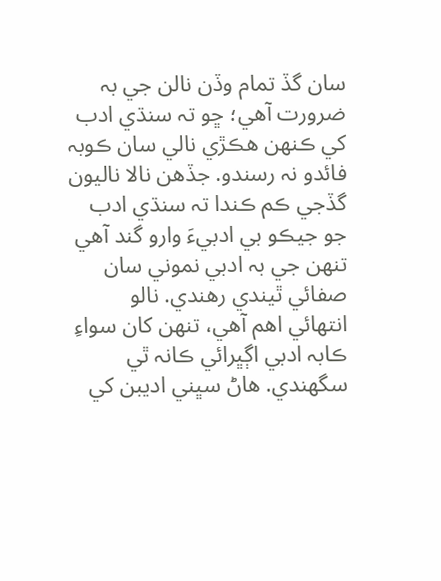سان گڏ تمام وڏن نالن جي بہ ضرورت آهي؛ ڇو تہ سنڌي ادب کي ڪنهن هڪڙي نالي سان ڪوبہ فائدو نہ رسندو. جڏهن نالا ناليون گڏجي ڪم ڪندا تہ سنڌي ادب جو جيڪو بي ادبيءَ وارو گند آهي تنهن جي بہ ادبي نموني سان صفائي ٿيندي رهندي. نالو انتهائي اهم آهي، تنهن کان سواءِ ڪابہ ادبي اڳڀرائي ڪانہ ٿي سگهندي. هاڻ سڀني اديبن کي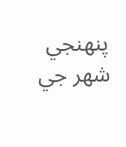پنهنجي شهر جي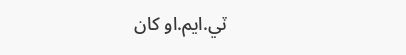ٽي.ايم.او کان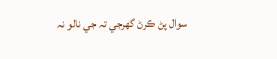سوال پڻ ڪرڻ گهرجي تہ جي نالو نہ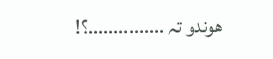هوندو تہ ...............؟!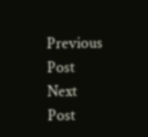Previous Post Next Post